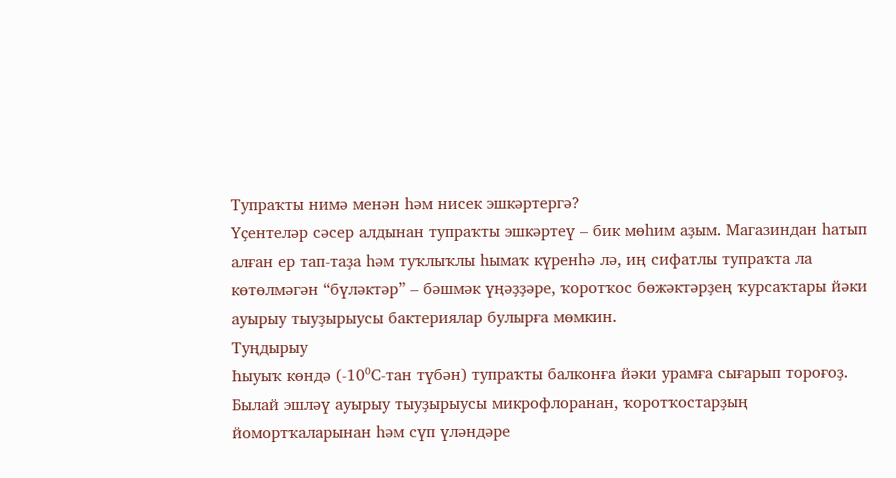Тупраҡты нимә менән һәм нисек эшкәртергә?
Үҫентеләр сәсер алдынан тупраҡты эшкәртеү – бик мөһим аҙым. Магазиндан һатып алған ер тап-таҙа һәм туҡлыҡлы һымаҡ күренһә лә, иң сифатлы тупраҡта ла көтөлмәгән “бүләктәр” – бәшмәк үңәҙҙәре, ҡоротҡос бөжәктәрҙең ҡурсаҡтары йәки ауырыу тыуҙырыусы бактериялар булырға мөмкин.
Туңдырыу
Һыуыҡ көндә (-10⁰С-тан түбән) тупраҡты балконға йәки урамға сығарып тороғоҙ.
Былай эшләү ауырыу тыуҙырыусы микрофлоранан, ҡоротҡостарҙың йомортҡаларынан һәм сүп үләндәре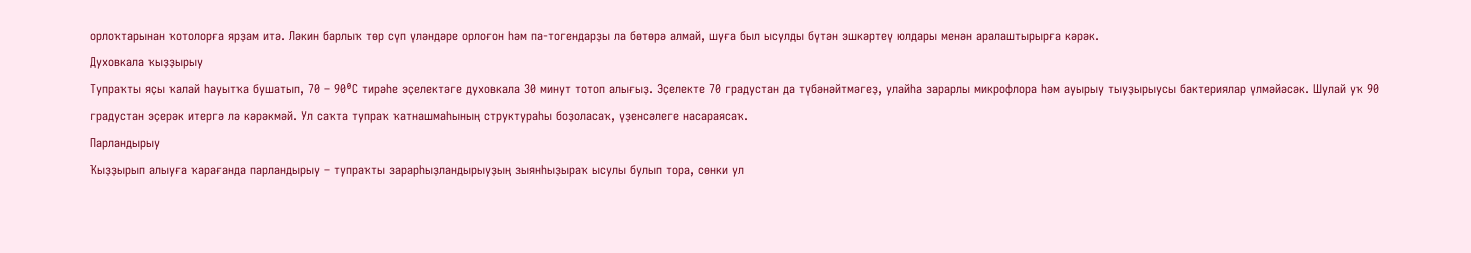орлоҡтарынан ҡотолорға ярҙам итә. Ләкин барлыҡ төр сүп үләндәре орлоғон һәм па-тогендарҙы ла бөтөрә алмай, шуға был ысулды бүтән эшкәртеү юлдары менән аралаштырырға кәрәк.
Духовкала ҡыҙҙырыу
Тупраҡты яҫы ҡалай һауытҡа бушатып, 70 – 90⁰С тирәһе эҫелектәге духовкала 30 минут тотоп алығыҙ. Эҫелекте 70 градустан да түбәнәйтмәгеҙ, улайһа зарарлы микрофлора һәм ауырыу тыуҙырыусы бактериялар үлмәйәсәк. Шулай уҡ 90 градустан эҫерәк итергә лә кәрәкмәй. Ул саҡта тупраҡ ҡатнашмаһының структураһы боҙоласаҡ, үҙенсәлеге насараясаҡ.
Парландырыу
Ҡыҙҙырып алыуға ҡарағанда парландырыу – тупраҡты зарарһыҙландырыуҙың зыянһыҙыраҡ ысулы булып тора, сөнки ул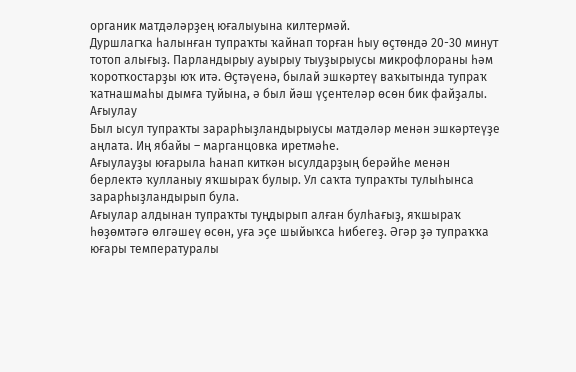органик матдәләрҙең юғалыуына килтермәй.
Дуршлагҡа һалынған тупраҡты ҡайнап торған һыу өҫтөндә 20-30 минут тотоп алығыҙ. Парландырыу ауырыу тыуҙырыусы микрофлораны һәм ҡоротҡостарҙы юҡ итә. Өҫтәүенә, былай эшкәртеү ваҡытында тупраҡ ҡатнашмаһы дымға туйына, ә был йәш үҫентеләр өсөн бик файҙалы.
Ағыулау
Был ысул тупраҡты зарарһыҙландырыусы матдәләр менән эшкәртеүҙе аңлата. Иң ябайы – марганцовка иретмәһе.
Ағыулауҙы юғарыла һанап киткән ысулдарҙың берәйһе менән берлектә ҡулланыу яҡшыраҡ булыр. Ул саҡта тупраҡты тулыһынса зарарһыҙландырып була.
Ағыулар алдынан тупраҡты туңдырып алған булһағыҙ, яҡшыраҡ һөҙөмтәгә өлгәшеү өсөн, уға эҫе шыйыҡса һибегеҙ. Әгәр ҙә тупраҡҡа юғары температуралы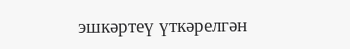эшкәртеү үткәрелгән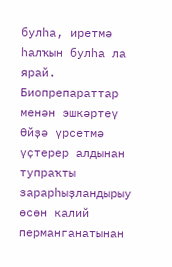булһа, иретмә һалҡын булһа ла ярай.
Биопрепараттар менән эшкәртеү
Өйҙә үрсетмә үҫтерер алдынан тупраҡты зарарһыҙландырыу өсөн калий перманганатынан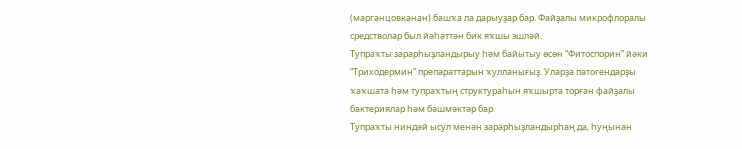(марганцовканан) башҡа ла дарыуҙар бар. Файҙалы микрофлоралы средстволар был йәһәттән бик яҡшы эшләй.
Тупраҡты зарарһыҙландырыу һәм байытыу өсөн “Фитоспорин” йәки “Триходермин” препараттарын ҡулланығыҙ. Уларҙа патогендарҙы ҡаҡшата һәм тупраҡтың структураһын яҡшырта торған файҙалы бактериялар һәм бәшмәктәр бар.
Тупраҡты ниндәй ысул менән зарарһыҙландырһаң да, һуңынан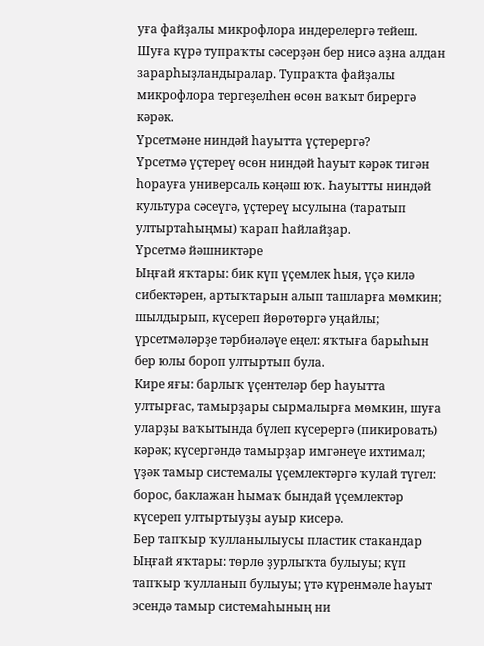уға файҙалы микрофлора индерелергә тейеш. Шуға күрә тупраҡты сәсерҙән бер нисә аҙна алдан зарарһыҙландыралар. Тупраҡта файҙалы микрофлора тергеҙелһен өсөн ваҡыт бирергә кәрәк.
Үрсетмәне ниндәй һауытта үҫтерергә?
Үрсетмә үҫтереү өсөн ниндәй һауыт кәрәк тигән һорауға универсаль кәңәш юҡ. Һауытты ниндәй культура сәсеүгә, үҫтереү ысулына (таратып ултыртаһыңмы) ҡарап һайлайҙар.
Үрсетмә йәшниктәре
Ыңғай яҡтары: бик күп үҫемлек һыя, үҫә килә сибектәрен, артыҡтарын алып ташларға мөмкин; шылдырып, күсереп йөрөтөргә уңайлы; үрсетмәләрҙе тәрбиәләүе еңел: яҡтыға барыһын бер юлы бороп ултыртып була.
Кире яғы: барлыҡ үҫентеләр бер һауытта ултырғас, тамырҙары сырмалырға мөмкин, шуға уларҙы ваҡытында бүлеп күсерергә (пикировать) кәрәк; күсергәндә тамырҙар имгәнеүе ихтимал; үҙәк тамыр системалы үҫемлектәргә ҡулай түгел: борос, баклажан һымаҡ бындай үҫемлектәр күсереп ултыртыуҙы ауыр кисерә.
Бер тапҡыр ҡулланылыусы пластик стакандар
Ыңғай яҡтары: төрлө ҙурлыҡта булыуы; күп тапҡыр ҡулланып булыуы; үтә күренмәле һауыт эсендә тамыр системаһының ни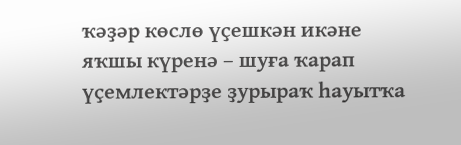ҡәҙәр көслө үҫешкән икәне яҡшы күренә – шуға ҡарап үҫемлектәрҙе ҙурыраҡ һауытҡа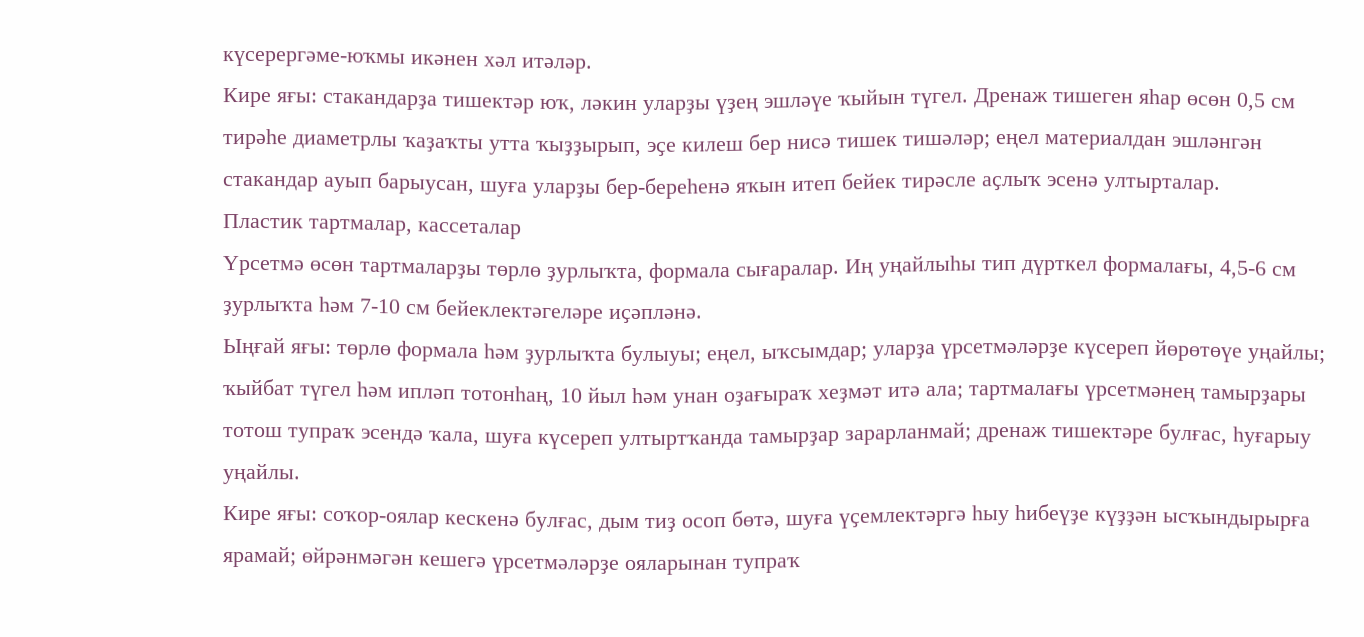күсерергәме-юҡмы икәнен хәл итәләр.
Кире яғы: стакандарҙа тишектәр юҡ, ләкин уларҙы үҙең эшләүе ҡыйын түгел. Дренаж тишеген яһар өсөн 0,5 см тирәһе диаметрлы ҡаҙаҡты утта ҡыҙҙырып, эҫе килеш бер нисә тишек тишәләр; еңел материалдан эшләнгән стакандар ауып барыусан, шуға уларҙы бер-береһенә яҡын итеп бейек тирәсле аҫлыҡ эсенә ултырталар.
Пластик тартмалар, кассеталар
Үрсетмә өсөн тартмаларҙы төрлө ҙурлыҡта, формала сығаралар. Иң уңайлыһы тип дүрткел формалағы, 4,5-6 см ҙурлыҡта һәм 7-10 см бейеклектәгеләре иҫәпләнә.
Ыңғай яғы: төрлө формала һәм ҙурлыҡта булыуы; еңел, ыҡсымдар; уларҙа үрсетмәләрҙе күсереп йөрөтөүе уңайлы; ҡыйбат түгел һәм ипләп тотонһаң, 10 йыл һәм унан оҙағыраҡ хеҙмәт итә ала; тартмалағы үрсетмәнең тамырҙары тотош тупраҡ эсендә ҡала, шуға күсереп ултыртҡанда тамырҙар зарарланмай; дренаж тишектәре булғас, һуғарыу уңайлы.
Кире яғы: соҡор-оялар кескенә булғас, дым тиҙ осоп бөтә, шуға үҫемлектәргә һыу һибеүҙе күҙҙән ысҡындырырға ярамай; өйрәнмәгән кешегә үрсетмәләрҙе ояларынан тупраҡ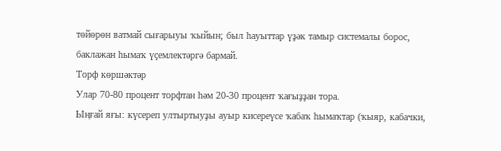төйөрөн ватмай сығарыуы ҡыйын; был һауыттар үҙәк тамыр системалы борос, баклажан һымаҡ үҫемлектәргә бармай.
Торф көршәктәр
Улар 70-80 процент торфтан һәм 20-30 процент ҡағыҙҙан тора.
Ыңғай яғы: күсереп ултыртыуҙы ауыр кисереүсе ҡабаҡ һымаҡтар (ҡыяр, кабачки,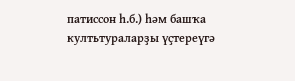патиссон һ.б.) һәм башҡа култьтураларҙы үҫтереүгә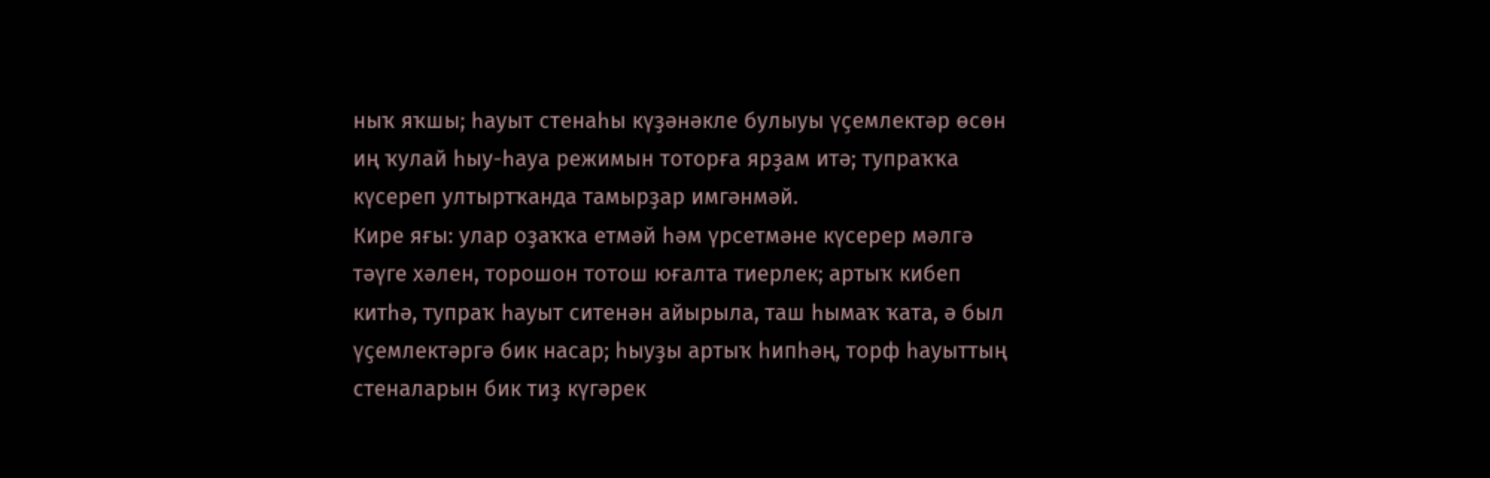ныҡ яҡшы; һауыт стенаһы күҙәнәкле булыуы үҫемлектәр өсөн иң ҡулай һыу-һауа режимын тоторға ярҙам итә; тупраҡҡа күсереп ултыртҡанда тамырҙар имгәнмәй.
Кире яғы: улар оҙаҡҡа етмәй һәм үрсетмәне күсерер мәлгә тәүге хәлен, торошон тотош юғалта тиерлек; артыҡ кибеп китһә, тупраҡ һауыт ситенән айырыла, таш һымаҡ ҡата, ә был үҫемлектәргә бик насар; һыуҙы артыҡ һипһәң, торф һауыттың стеналарын бик тиҙ күгәрек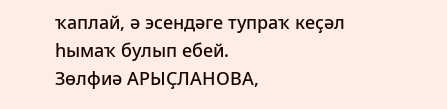ҡаплай, ә эсендәге тупраҡ кеҫәл һымаҡ булып ебей.
Зөлфиә АРЫҪЛАНОВА,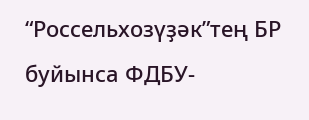“Россельхозүҙәк”тең БР буйынса ФДБУ-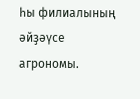һы филиалының әйҙәүсе агрономы.